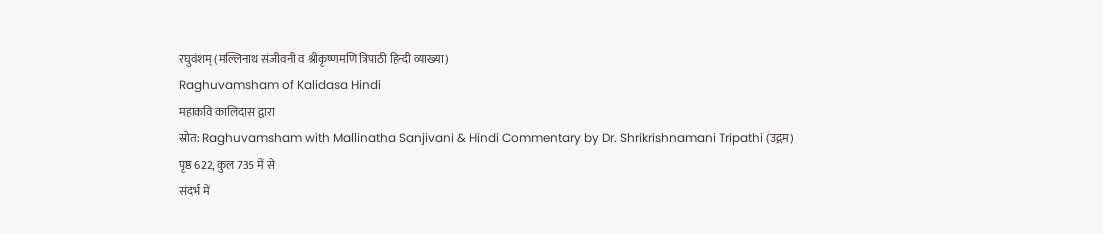रघुवंशम् (मल्लिनाथ संजीवनी व श्रीकृष्णमणि त्रिपाठी हिन्दी व्याख्या)
Raghuvamsham of Kalidasa Hindi
महाकवि कालिदास द्वारा
स्रोत: Raghuvamsham with Mallinatha Sanjivani & Hindi Commentary by Dr. Shrikrishnamani Tripathi (उद्गम)
पृष्ठ 622, कुल 735 में से
संदर्भ में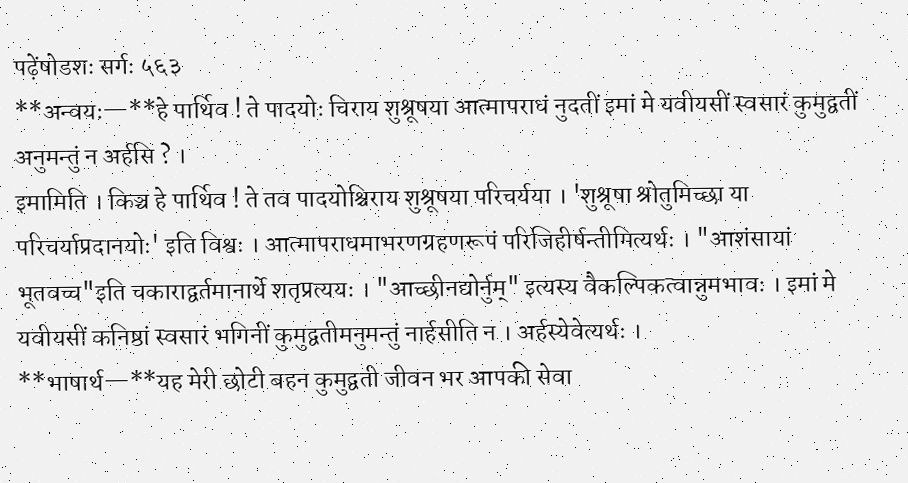पढ़ेंषोडशः सर्गः ५६३
**अन्वयः—**हे पार्थिव ! ते पादयोः चिराय शुश्रूषया आत्मापराधं नुदतीं इमां मे यवीयसीं स्वसारं कुमुद्वतीं अनुमन्तुं न अर्हसि ? ।
इमामिति । किञ्च हे पार्थिव ! ते तव पादयोश्चिराय शुश्रूषया परिचर्यया । 'शुश्रूषा श्रोतुमिच्छा या परिचर्याप्रदानयोः' इति विश्वः । आत्मापराधमाभरणग्रहणरूपं परिजिहीर्षन्तीमित्यर्थः । "आशंसायां भूतवच्च"इति चकाराद्वर्तमानार्थे शतृप्रत्ययः । "आच्छीनद्योर्नुम्" इत्यस्य वैकल्पिकत्वान्नुमभावः । इमां मे यवीयसीं कनिष्ठां स्वसारं भगिनीं कुमुद्वतीमनुमन्तुं नार्हसीति न । अर्हस्येवेत्यर्थः ।
**भाषार्थ—**यह मेरी छोटी बहन कुमुद्वती जीवन भर आपकी सेवा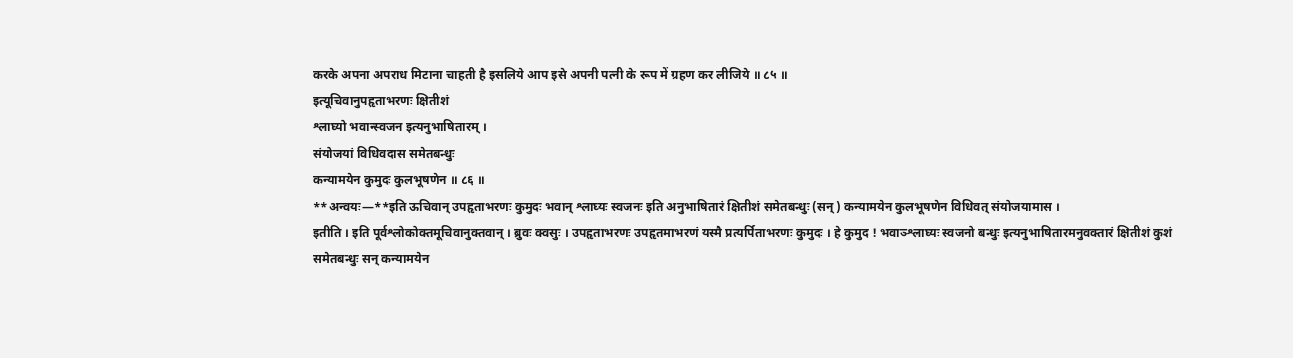करके अपना अपराध मिटाना चाहती है इसलिये आप इसे अपनी पत्नी के रूप में ग्रहण कर लीजिये ॥ ८५ ॥
इत्यूचिवानुपहृताभरणः क्षितीशं
श्लाघ्यो भवान्स्वजन इत्यनुभाषितारम् ।
संयोजयां विधिवदास समेतबन्धुः
कन्यामयेन कुमुदः कुलभूषणेन ॥ ८६ ॥
**अन्वयः—**इति ऊचिवान् उपहृताभरणः कुमुदः भवान् श्लाघ्यः स्वजनः इति अनुभाषितारं क्षितीशं समेतबन्धुः (सन् ) कन्यामयेन कुलभूषणेन विधिवत् संयोजयामास ।
इतीति । इति पूर्वश्लोकोक्तमूचिवानुक्तवान् । ब्रुवः क्वसुः । उपहृताभरणः उपहृतमाभरणं यस्मै प्रत्यर्पिताभरणः कुमुदः । हे कुमुद ! भवाञ्श्लाघ्यः स्वजनो बन्धुः इत्यनुभाषितारमनुवक्तारं क्षितीशं कुशं समेतबन्धुः सन् कन्यामयेन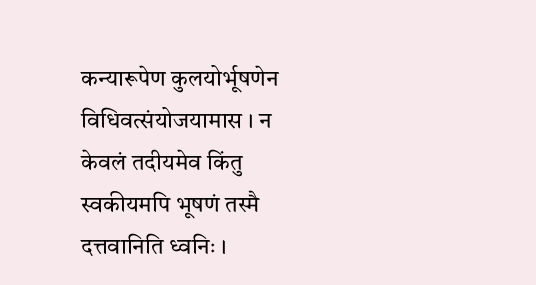कन्यारूपेण कुलयोर्भूषणेन विधिवत्संयोजयामास । न केवलं तदीयमेव किंतु स्वकीयमपि भूषणं तस्मै दत्तवानिति ध्वनिः ।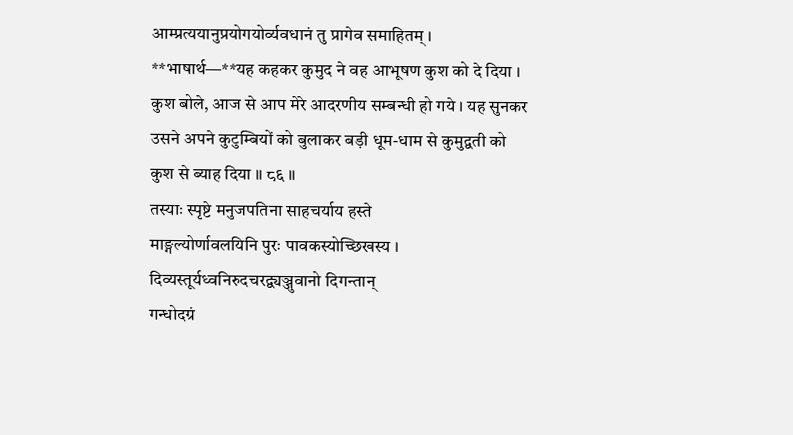आम्प्रत्ययानुप्रयोगयोर्व्यवधानं तु प्रागेव समाहितम् ।
**भाषार्थ—**यह कहकर कुमुद ने वह आभूषण कुश को दे दिया । कुश बोले, आज से आप मेरे आदरणीय सम्बन्धी हो गये । यह सुनकर उसने अपने कुटुम्बियों को बुलाकर बड़ी धूम-धाम से कुमुद्वती को कुश से ब्याह दिया ॥ ८६ ॥
तस्याः स्पृष्टे मनुजपतिना साहचर्याय हस्ते
माङ्गल्योर्णावलयिनि पुरः पावकस्योच्छिखस्य ।
दिव्यस्तूर्यध्वनिरुदचरद्व्यञ्जुवानो दिगन्तान्
गन्धोदग्रं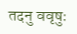तदनु ववृषुः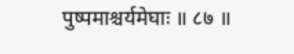पुष्पमाश्चर्यमेघाः ॥ ८७ ॥